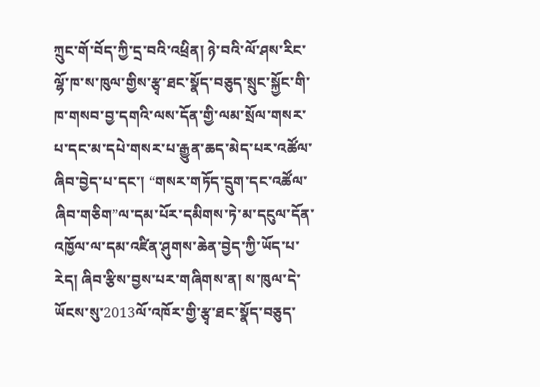ཀྲུང་གོ་བོད་ཀྱི་དྲ་བའི་འཕྲིན། ཉེ་བའི་ལོ་ཤས་རིང་ལྷོ་ཁ་ས་ཁུལ་གྱིས་རྩྭ་ཐང་སྣོད་བཅུད་སྲུང་སྐྱོང་གི་ཁ་གསབ་བྱ་དགའི་ལས་དོན་གྱི་ལམ་སྲོལ་གསར་པ་དང་མ་དཔེ་གསར་པ་རྒྱུན་ཆད་མེད་པར་འཚོལ་ཞིབ་བྱེད་པ་དང་། “གསར་གཏོད་དྲུག་དང་འཚོལ་ཞིབ་གཅིག”ལ་དམ་པོར་དམིགས་ཏེ་མ་དངུལ་དོན་འཁྱོལ་ལ་དམ་འཛིན་ཤུགས་ཆེན་བྱེད་ཀྱི་ཡོད་པ་རེད། ཞིབ་རྩིས་བྱས་པར་གཞིགས་ན། ས་ཁུལ་དེ་ཡོངས་སུ་2013ལོ་འཁོར་གྱི་རྩྭ་ཐང་སྣོད་བཅུད་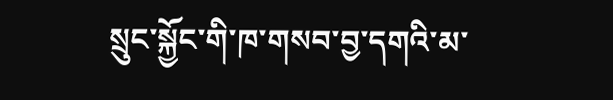སྲུང་སྐྱོང་གི་ཁ་གསབ་བྱ་དགའི་མ་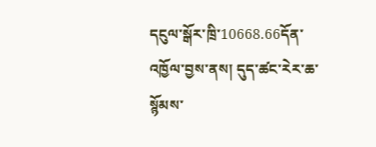དངུལ་སྒོར་ཁྲི་10668.66དོན་འཁྱོལ་བྱས་ནས། དུད་ཚང་རེར་ཆ་སྙོམས་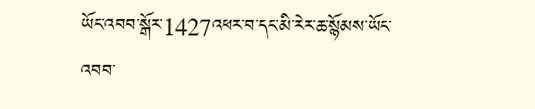ཡོང་འབབ་སྒོར་1427འཕར་བ་དང་མི་རེར་ཆ་སྙོམས་ཡོང་འབབ་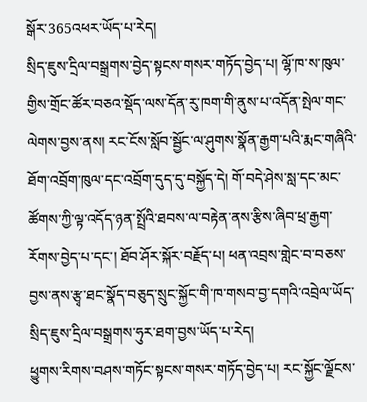སྒོར་365འཕར་ཡོད་པ་རེད།
སྲིད་ཇུས་དྲིལ་བསྒྲགས་བྱེད་སྟངས་གསར་གཏོད་བྱེད་པ། ལྷོ་ཁ་ས་ཁུལ་གྱིས་གྲོང་ཚོར་བཅའ་སྡོད་ལས་དོན་རུ་ཁག་གི་ནུས་པ་འདོན་སྤེལ་གང་ལེགས་བྱས་ནས། རང་ངོས་སློབ་སྦྱོང་ལ་ཤུགས་སྣོན་རྒྱག་པའི་རྨང་གཞིའི་ཐོག་འབྲོག་ཁུལ་དང་འབྲོག་དུད་དུ་བསྐྱོད་དེ། གོ་བདེ་ཤེས་སླ་དང་མང་ཚོགས་ཀྱི་ལྟ་འདོད་ཉན་སྤྲོའི་ཐབས་ལ་བརྟེན་ནས་རྩིས་ཞིབ་ཕྲ་རྒྱག་རོགས་བྱེད་པ་དང་། ཐོབ་ཤོར་སྐོར་བརྗོད་པ། ཕན་འབྲས་གླེང་བ་བཅས་བྱས་ནས་རྩྭ་ཐང་སྣོད་བཅུད་སྲུང་སྐྱོང་གི་ཁ་གསབ་བྱ་དགའི་འབྲེལ་ཡོད་སྲིད་ཇུས་དྲིལ་བསྒྲགས་ཧུར་ཐག་བྱས་ཡོད་པ་རེད།
ཕྱུགས་རིགས་བཤས་གཏོང་སྟངས་གསར་གཏོད་བྱེད་པ། རང་སྐྱོང་ལྗོངས་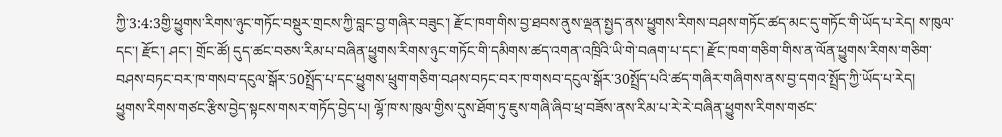ཀྱི་3:4:3གྱི་ཕྱུགས་རིགས་ཉུང་གཏོང་བསྡུར་གྲངས་ཀྱི་བླང་བྱ་གཞིར་བཟུང་། རྫོང་ཁག་གིས་བྱ་ཐབས་ནུས་ལྡན་སྤྱད་ནས་ཕྱུགས་རིགས་བཤས་གཏོང་ཚད་མང་དུ་གཏོང་གི་ཡོད་པ་རེད། ས་ཁུལ་དང་། རྫོང་། ཤང་། གྲོང་ཚོ། དུད་ཚང་བཅས་རིམ་པ་བཞིན་ཕྱུགས་རིགས་ཉུང་གཏོང་གི་དམིགས་ཚད་འགན་འཁྲིའི་ཡི་གེ་བཞག་པ་དང་། རྫོང་ཁག་གཅིག་གིས་ན་ལོན་ཕྱུགས་རིགས་གཅིག་བཤས་བཏང་བར་ཁ་གསབ་དངུལ་སྒོར་50སྤྲོད་པ་དང་ཕྱུགས་ཕྲུག་གཅིག་བཤས་བཏང་བར་ཁ་གསབ་དངུལ་སྒོར་30སྤྲོད་པའི་ཚད་གཞིར་གཞིགས་ནས་བྱ་དགའ་སྤྲོད་ཀྱི་ཡོད་པ་རེད།
ཕྱུགས་རིགས་གཙང་རྩིས་བྱེད་སྟངས་གསར་གཏོད་བྱེད་པ། ལྷོ་ཁ་ས་ཁུལ་གྱིས་དུས་ཐོག་ཏུ་ཇུས་གཞི་ཞིབ་ཕྲ་བཟོས་ནས་རིམ་པ་རེ་རེ་བཞིན་ཕྱུགས་རིགས་གཙང་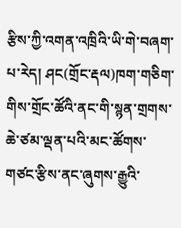རྩིས་ཀྱི་འགན་འཁྲིའི་ཡི་གེ་བཞག་པ་རེད། ཤང(གྲོང་རྡལ)ཁག་གཅིག་གིས་གྲོང་ཚོའི་ནང་གི་སྙན་གྲགས་ཆེ་ཙམ་ལྡན་པའི་མང་ཚོགས་གཙང་རྩིས་ནང་ཞུགས་རྒྱུའི་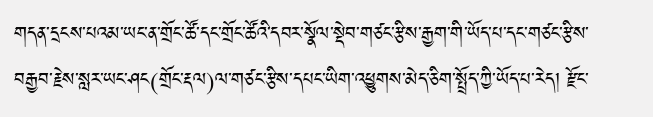གདན་དྲངས་པའམ་ཡང་ན་གྲོང་ཚོ་དང་གྲོང་ཚོའི་དབར་སྣོལ་སྡེབ་གཙང་རྩིས་རྒྱག་གི་ཡོད་པ་དང་གཙང་རྩིས་བརྒྱབ་རྗེས་སླར་ཡང་ཤང(གྲོང་རྡལ)ལ་གཙང་རྩིས་དཔང་ཡིག་འཕྱུགས་མེད་ཅིག་སྤྲོད་ཀྱི་ཡོད་པ་རེད། རྫོང་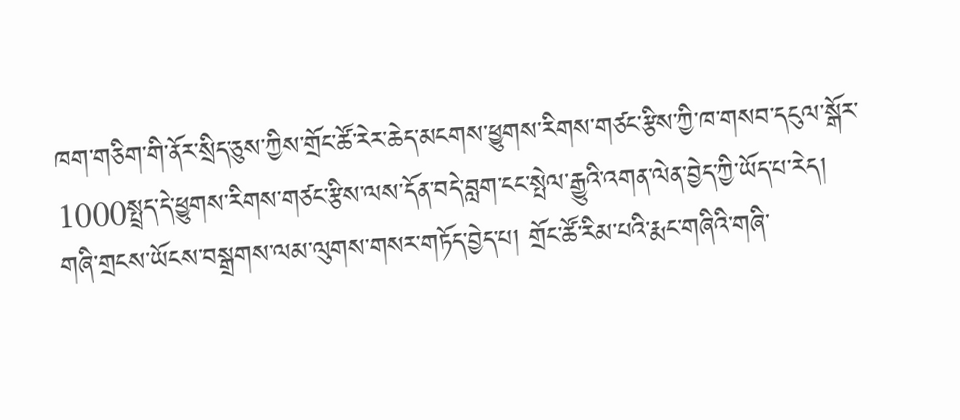ཁག་གཅིག་གི་ནོར་སྲིད་ཅུས་ཀྱིས་གྲོང་ཚོ་རེར་ཆེད་མངགས་ཕྱུགས་རིགས་གཙང་རྩིས་ཀྱི་ཁ་གསབ་དངུལ་སྒོར་1000སྤྲད་དེ་ཕྱུགས་རིགས་གཙང་རྩིས་ལས་དོན་བདེ་བླག་ངང་སྤེལ་རྒྱུའི་འགན་ལེན་བྱེད་ཀྱི་ཡོད་པ་རེད།
གཞི་གྲངས་ཡོངས་བསྒྲགས་ལམ་ལུགས་གསར་གཏོད་བྱེད་པ། གྲོང་ཚོ་རིམ་པའི་རྨང་གཞིའི་གཞི་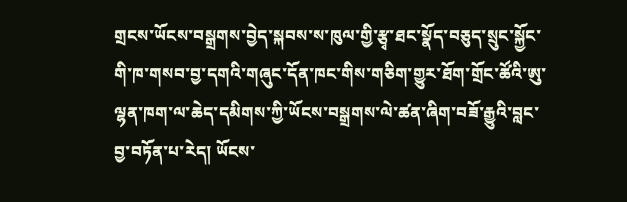གྲངས་ཡོངས་བསྒྲགས་བྱེད་སྐབས་ས་ཁུལ་གྱི་རྩྭ་ཐང་སྣོད་བཅུད་སྲུང་སྐྱོང་གི་ཁ་གསབ་བྱ་དགའི་གཞུང་དོན་ཁང་གིས་གཅིག་གྱུར་ཐོག་གྲོང་ཚོའི་ཨུ་ལྷན་ཁག་ལ་ཆེད་དམིགས་ཀྱི་ཡོངས་བསྒྲགས་ལེ་ཚན་ཞིག་བཟོ་རྒྱུའི་བླང་བྱ་བཏོན་པ་རེད། ཡོངས་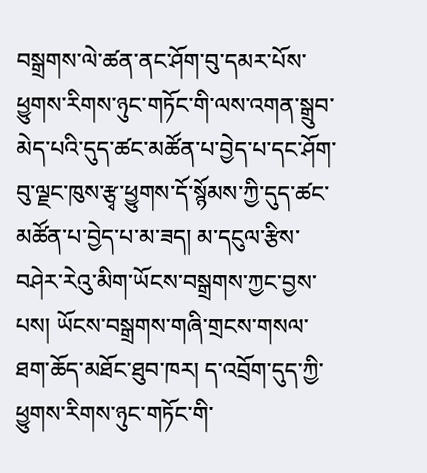བསྒྲགས་ལེ་ཚན་ནང་ཤོག་བུ་དམར་པོས་ཕྱུགས་རིགས་ཉུང་གཏོང་གི་ལས་འགན་སྒྲུབ་མེད་པའི་དུད་ཚང་མཚོན་པ་བྱེད་པ་དང་ཤོག་བུ་ལྗང་ཁུས་རྩྭ་ཕྱུགས་དོ་སྙོམས་ཀྱི་དུད་ཚང་མཚོན་པ་བྱེད་པ་མ་ཟད། མ་དངུལ་རྩིས་བཤེར་རེའུ་མིག་ཡོངས་བསྒྲགས་ཀྱང་བྱས་པས། ཡོངས་བསྒྲགས་གཞི་གྲངས་གསལ་ཐག་ཆོད་མཐོང་ཐུབ་ཁར། ད་འབྲོག་དུད་ཀྱི་ཕྱུགས་རིགས་ཉུང་གཏོང་གི་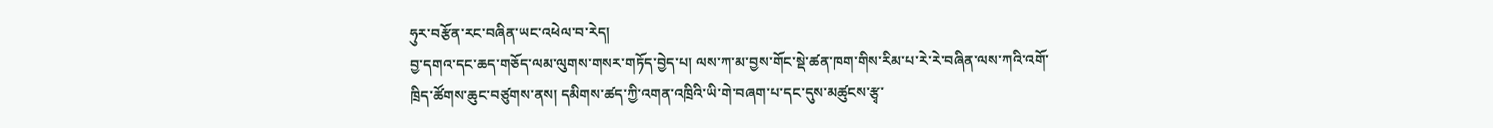ཧུར་བརྩོན་རང་བཞིན་ཡང་འཕེལ་བ་རེད།
བྱ་དགའ་དང་ཆད་གཅོད་ལམ་ལུགས་གསར་གཏོད་བྱེད་པ། ལས་ཀ་མ་བྱས་གོང་སྡེ་ཚན་ཁག་གིས་རིམ་པ་རེ་རེ་བཞིན་ལས་ཀའི་འགོ་ཁྲིད་ཚོགས་ཆུང་བཙུགས་ནས། དམིགས་ཚད་ཀྱི་འགན་འཁྲིའི་ཡི་གེ་བཞག་པ་དང་དུས་མཚུངས་རྩྭ་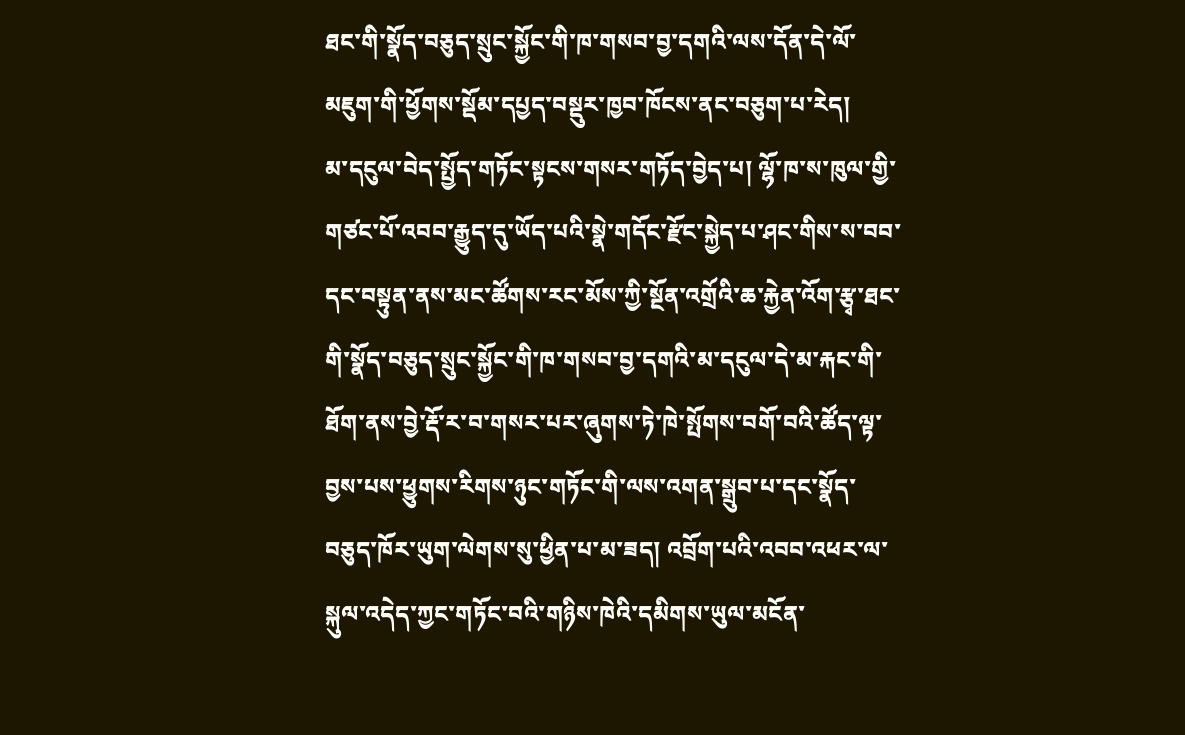ཐང་གི་སྣོད་བཅུད་སྲུང་སྐྱོང་གི་ཁ་གསབ་བྱ་དགའི་ལས་དོན་དེ་ལོ་མཇུག་གི་ཕྱོགས་སྡོམ་དཔྱད་བསྡུར་ཁྱབ་ཁོངས་ནང་བཅུག་པ་རེད།
མ་དངུལ་བེད་སྤྱོད་གཏོང་སྟངས་གསར་གཏོད་བྱེད་པ། ལྷོ་ཁ་ས་ཁུལ་གྱི་གཙང་པོ་འབབ་རྒྱུད་དུ་ཡོད་པའི་སྣེ་གདོང་རྫོང་སྐྱེད་པ་ཤང་གིས་ས་བབ་དང་བསྟུན་ནས་མང་ཚོགས་རང་མོས་ཀྱི་སྔོན་འགྲོའི་ཆ་རྐྱེན་འོག་རྩྭ་ཐང་གི་སྣོད་བཅུད་སྲུང་སྐྱོང་གི་ཁ་གསབ་བྱ་དགའི་མ་དངུལ་དེ་མ་རྐང་གི་ཐོག་ནས་བྱེ་རྡོ་ར་བ་གསར་པར་ཞུགས་ཏེ་ཁེ་སྤོགས་བགོ་བའི་ཚོད་ལྟ་བྱས་པས་ཕྱུགས་རིགས་ཉུང་གཏོང་གི་ལས་འགན་སྒྲུབ་པ་དང་སྣོད་བཅུད་ཁོར་ཡུག་ལེགས་སུ་ཕྱིན་པ་མ་ཟད། འབྲོག་པའི་འབབ་འཕར་ལ་སྐུལ་འདེད་ཀྱང་གཏོང་བའི་གཉིས་ཁེའི་དམིགས་ཡུལ་མངོན་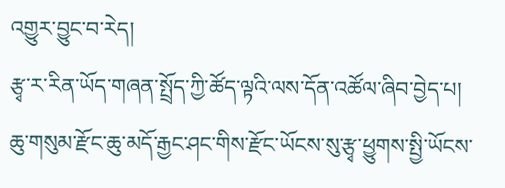འགྱུར་བྱུང་བ་རེད།
རྩྭ་ར་རིན་ཡོད་གཞན་སྤྲོད་ཀྱི་ཚོད་ལྟའི་ལས་དོན་འཚོལ་ཞིབ་བྱེད་པ། ཆུ་གསུམ་རྫོང་ཆུ་མདོ་རྒྱང་ཤང་གིས་རྫོང་ཡོངས་སུ་རྩྭ་ཕྱུགས་སྤྱི་ཡོངས་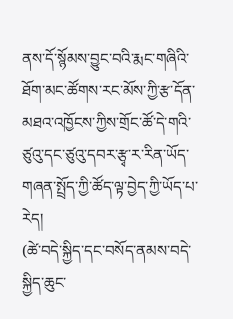ནས་དོ་སྙོམས་བྱུང་བའི་རྨང་གཞིའི་ཐོག་མང་ཚོགས་རང་མོས་ཀྱི་རྩ་དོན་མཐའ་འཁྱོངས་ཀྱིས་གྲོང་ཚོ་དེ་གའི་ཙུའུ་དང་ཙུའུ་དབར་རྩྭ་ར་རིན་ཡོད་གཞན་སྤྲོད་ཀྱི་ཚོད་ལྟ་བྱེད་ཀྱི་ཡོད་པ་རེད།
(ཚེ་བདེ་སྐྱིད་དང་བསོད་ནམས་བདེ་སྐྱིད་ཆུང་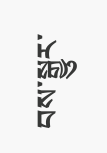བས་སྒྱུར་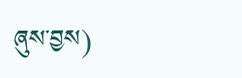ཞུས་བྱས)